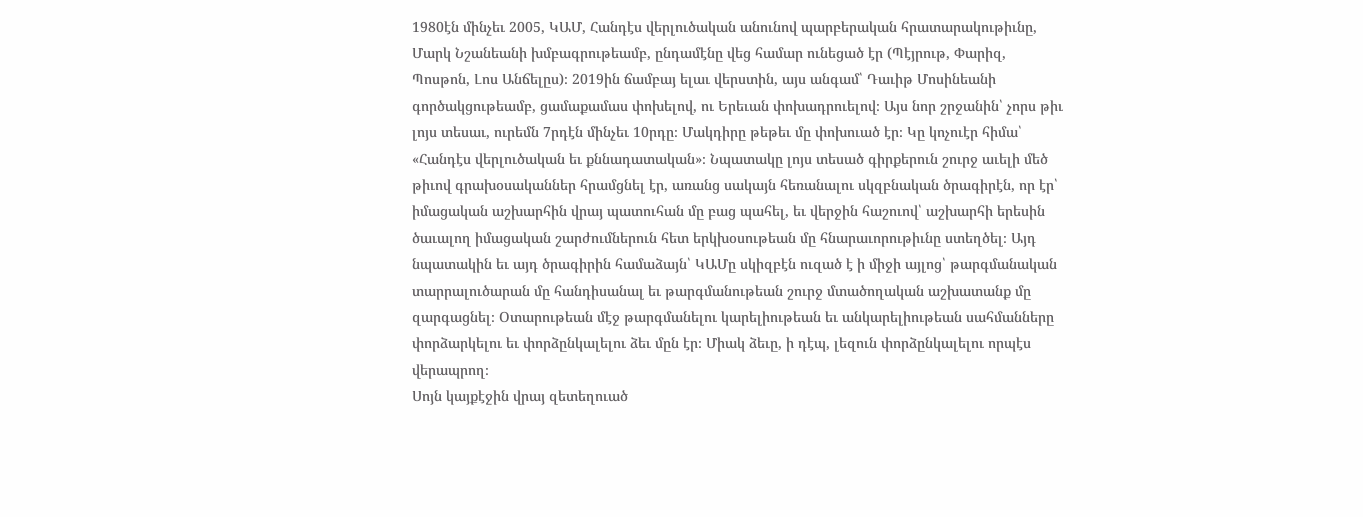1980էն մինչեւ 2005, ԿԱՄ, Հանդէս վերլուծական անունով պարբերական հրատարակութիւնը, Մարկ Նշանեանի խմբագրութեամբ, ընդամէնը վեց համար ունեցած էր (Պէյրութ, Փարիզ, Պոսթոն, Լոս Անճելըս)։ 2019ին ճամբայ ելաւ վերստին, այս անգամ՝ Դաւիթ Մոսինեանի գործակցութեամբ, ցամաքամաս փոխելով, ու Երեւան փոխադրուելով։ Այս նոր շրջանին՝ չորս թիւ լոյս տեսաւ, ուրեմն 7րդէն մինչեւ 10րդը։ Մակդիրը թեթեւ մը փոխուած էր։ Կը կոչուէր հիմա՝ «Հանդէս վերլուծական եւ քննադատական»։ Նպատակը լոյս տեսած գիրքերուն շուրջ աւելի մեծ թիւով գրախօսականներ հրամցնել էր, առանց սակայն հեռանալու սկզբնական ծրագիրէն, որ էր՝ իմացական աշխարհին վրայ պատուհան մը բաց պահել, եւ վերջին հաշուով՝ աշխարհի երեսին ծաւալող իմացական շարժումներուն հետ երկխօսութեան մը հնարաւորութիւնը ստեղծել։ Այդ նպատակին եւ այդ ծրագիրին համաձայն՝ ԿԱՄը սկիզբէն ուզած է ի միջի այլոց՝ թարգմանական տարրալուծարան մը հանդիսանալ եւ թարգմանութեան շուրջ մտածողական աշխատանք մը զարգացնել։ Օտարութեան մէջ թարգմանելու կարելիութեան եւ անկարելիութեան սահմանները փորձարկելու եւ փորձընկալելու ձեւ մըն էր։ Միակ ձեւը, ի դէպ, լեզուն փորձընկալելու որպէս վերապրող։
Սոյն կայքէջին վրայ զետեղուած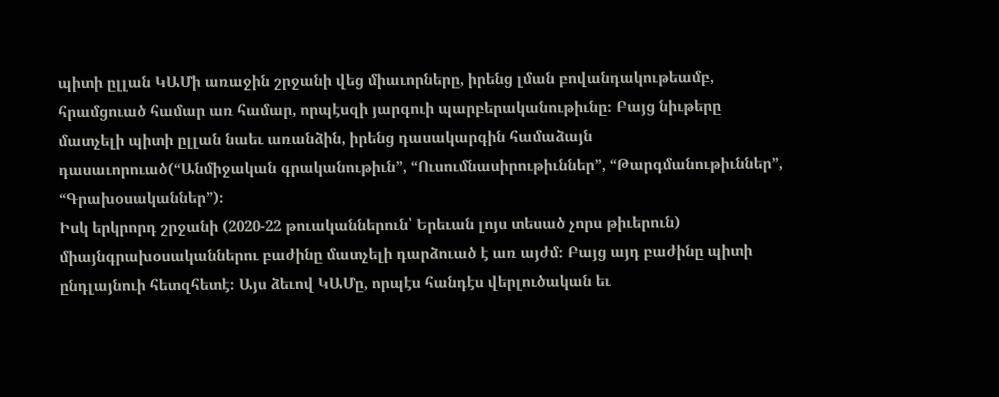պիտի ըլլան ԿԱՄի առաջին շրջանի վեց միաւորները, իրենց լման բովանդակութեամբ, հրամցուած համար առ համար, որպէսզի յարգուի պարբերականութիւնը։ Բայց նիւթերը մատչելի պիտի ըլլան նաեւ առանձին, իրենց դասակարգին համաձայն դասաւորուած(“Անմիջական գրականութիւն”, “Ուսումնասիրութիւններ”, “Թարգմանութիւններ”, “Գրախօսականներ”)։
Իսկ երկրորդ շրջանի (2020-22 թուականներուն՝ Երեւան լոյս տեսած չորս թիւերուն) միայնգրախօսականներու բաժինը մատչելի դարձուած է առ այժմ։ Բայց այդ բաժինը պիտի ընդլայնուի հետզհետէ։ Այս ձեւով ԿԱՄը, որպէս հանդէս վերլուծական եւ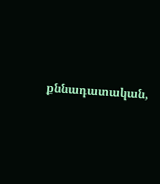քննադատական,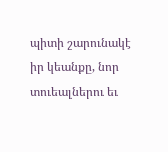պիտի շարունակէ իր կեանքը, նոր տուեալներու եւ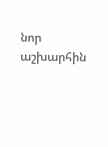նոր աշխարհին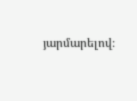յարմարելով։